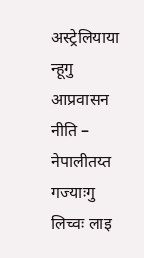अस्ट्रेलियाया न्हूगु आप्रवासन नीति – नेपालीतय्त गज्याःगु लिच्वः लाइ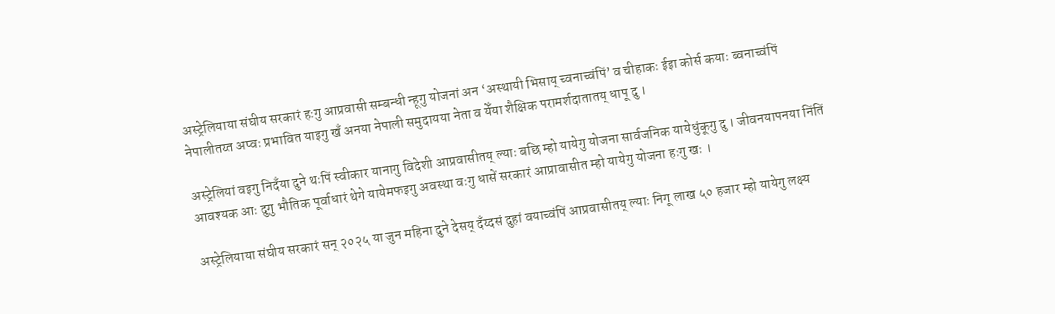अस्ट्रेलियाया संघीय सरकारं हःगु आप्रवासी सम्बन्धी न्हूगु योजनां अन ‘अस्थायी भिसाय् च्वनाच्वंपिं’ व चीहाकः ईइा कोर्स कयाः ब्वनाच्वंपिं नेपालीतय्त अप्वः प्रभावित याइगु खँ अनया नेपाली समुदायया नेता व येँया शैक्षिक परामर्शदातातय् धापू दु ।

अस्ट्रेलियां वइगु निदँया दुने थःपिं स्वीकार यानागु विदेशी आप्रवासीतय् ल्याः बछि म्हो यायेगु योजना सार्वजनिक यायेधुंकूगु दु । जीवनयापनया निंतिं आवश्यक आः दुगु भौतिक पूर्वाधारं थेगे यायेमफइगु अवस्था वःगु धासें सरकारं आप्रावासीत म्हो यायेगु योजना हःगु खः ।

अस्ट्रेलियाया संघीय सरकारं सन् २०२५ या जुन महिना दुने देसय् दँय्दसं दुहां वयाच्वंपिं आप्रवासीतय् ल्याः निगू लाख ५० हजार म्हो यायेगु लक्ष्य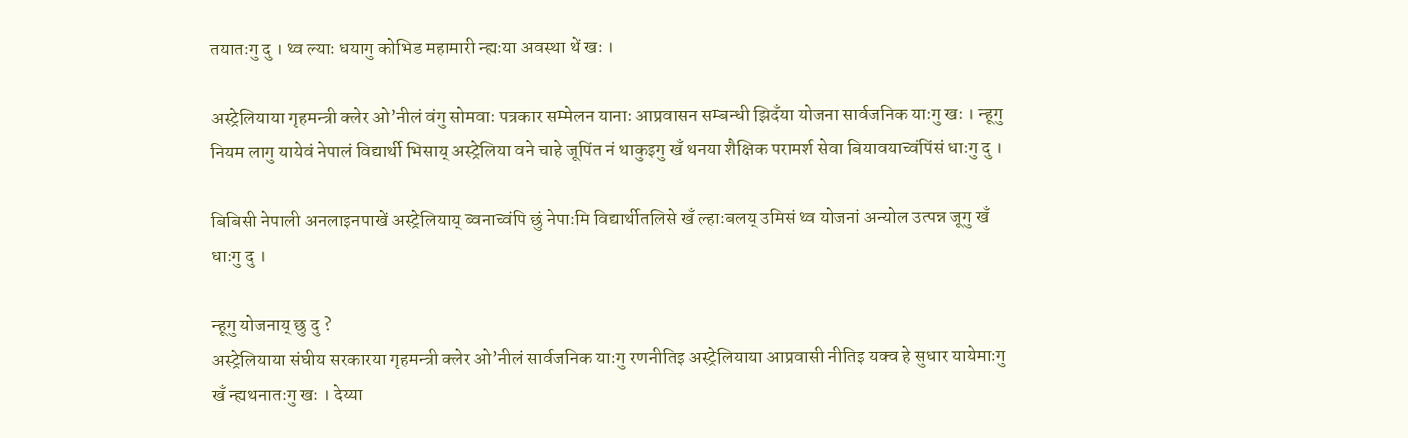तयातःगु दु । थ्व ल्याः धयागु कोभिड महामारी न्ह्यःया अवस्था थें खः ।

अस्ट्रेलियाया गृहमन्त्री क्लेर ओ’नीलं वंगु सोमवाः पत्रकार सम्मेलन यानाः आप्रवासन सम्बन्धी झिदँया योजना सार्वजनिक याःगु खः । न्हूगु नियम लागु यायेवं नेपालं विद्यार्थी भिसाय् अस्ट्रेलिया वने चाहे जूपिंत नं थाकुइगु खँ थनया शैक्षिक परामर्श सेवा बियावयाच्वंपिंसं धाःगु दु ।

बिबिसी नेपाली अनलाइनपाखें अस्ट्रेलियाय् ब्वनाच्वंपि छुं नेपाःमि विद्यार्थीतलिसे खँ ल्हाःबलय् उमिसं थ्व योजनां अन्योल उत्पन्न जूगु खँ धाःगु दु ।

न्हूगु योजनाय् छु दु ?
अस्ट्रेलियाया संघीय सरकारया गृहमन्त्री क्लेर ओ’नीलं सार्वजनिक याःगु रणनीतिइ अस्ट्रेलियाया आप्रवासी नीतिइ यक्व हे सुधार यायेमाःगु खँ न्ह्यथनातःगु खः । देय्या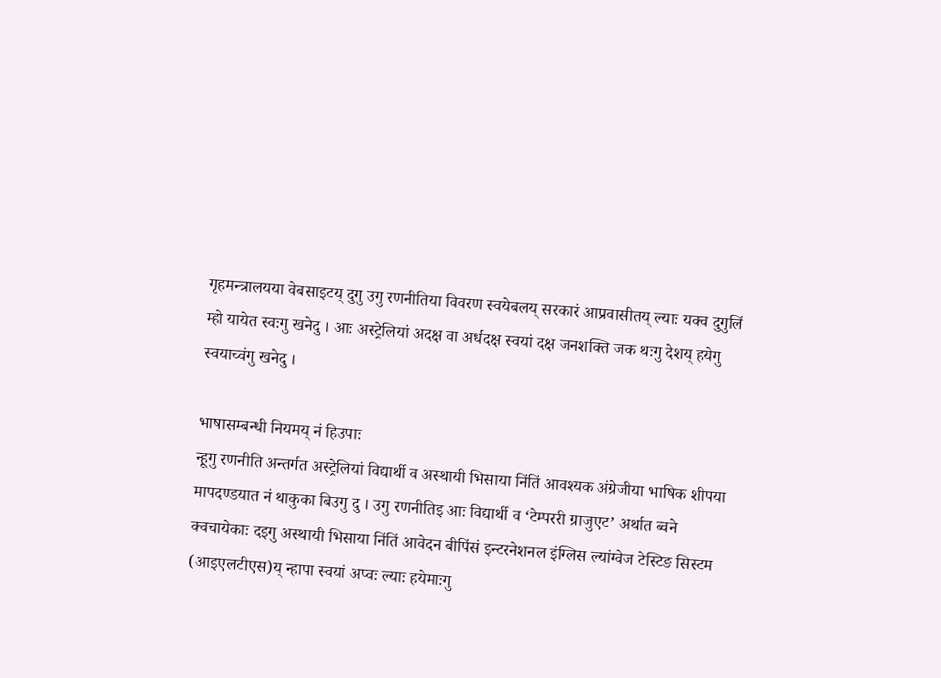गृहमन्त्रालयया वेबसाइटय् दुगु उगु रणनीतिया विवरण स्वयेबलय् सरकारं आप्रवासीतय् ल्याः यक्व दुगुलिं म्हो यायेत स्वःगु खनेदु । आः अस्ट्रेलियां अदक्ष वा अर्धदक्ष स्वयां दक्ष जनशक्ति जक थःगु देशय् हयेगु स्वयाच्वंगु खनेदु ।

भाषासम्बन्धी नियमय् नं हिउपाः
न्हूगु रणनीति अन्तर्गत अस्ट्रेलियां विद्यार्थी व अस्थायी भिसाया निंतिं आवश्यक अंग्रेजीया भाषिक शीपया मापदण्डयात नं थाकुका बिउगु दु । उगु रणनीतिइ आः विद्यार्थी व ‘टेम्पररी ग्राजुएट’ अर्थात ब्वने क्वचायेकाः दइगु अस्थायी भिसाया निंतिं आवेदन बीपिंसं इन्टरनेशनल इंग्लिस ल्यांग्वेज टेस्टिङ सिस्टम (आइएलटीएस)य् न्हापा स्वयां अप्वः ल्याः हयेमाःगु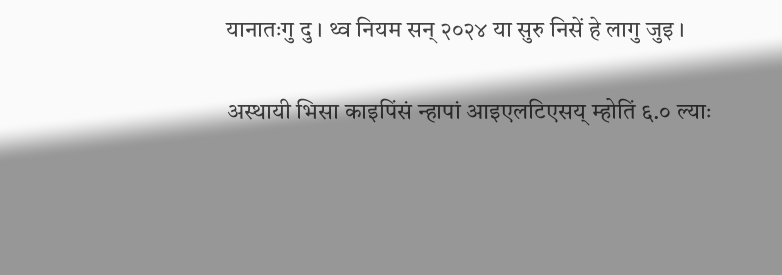यानातःगु दु । थ्व नियम सन् २०२४ या सुरु निसें हे लागु जुइ ।

अस्थायी भिसा काइपिंसं न्हापां आइएलटिएसय् म्होतिं ६.० ल्याः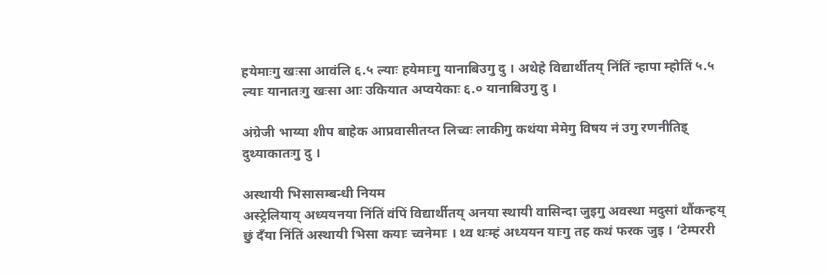हयेमाःगु खःसा आवंलि ६.५ ल्याः हयेमाःगु यानाबिउगु दु । अथेहे विद्यार्थीतय् निंतिं न्हापा म्होतिं ५.५ ल्याः यानातःगु खःसा आः उकियात अप्वयेकाः ६.० यानाबिउगु दु ।

अंग्रेजी भाय्या शीप बाहेक आप्रवासीतय्त लिच्वः लाकीगु कथंया मेमेगु विषय नं उगु रणनीतिइ् दुथ्याकातःगु दु ।

अस्थायी भिसासम्बन्धी नियम
अस्ट्रेलियाय् अध्ययनया निंतिं वंपिं विद्यार्थीतय् अनया स्थायी वासिन्दा जुइगु अवस्था मदुसां थौंकन्हय् छुं दँया निंतिं अस्थायी भिसा कयाः च्वनेमाः । थ्व थःम्हं अध्ययन याःगु तह कथं फरक जुइ । ‘टेम्पररी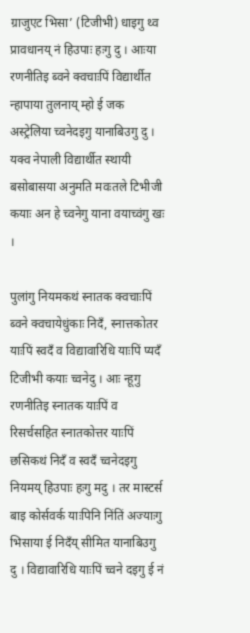ग्राजुएट भिसा’ (टिजीभी) धाइगु थ्व प्रावधानय् नं हिउपाः हःगु दु । आःया रणनीतिइ ब्वने क्वचाःपिं विद्यार्थीत न्हापाया तुलनाय् म्हो ई जक अस्ट्रेलिया च्वनेदइगु यानाबिउगु दु । यक्व नेपाली विद्यार्थीत स्थायी बसोबासया अनुमति मवःतले टिभीजी कयाः अन हे च्वनेगु याना वयाच्वंगु खः ।

पुलांगु नियमकथं स्नातक क्वचाःपिं ब्वने क्वचायेधुंकाः निदँ, स्नात्तकोतर याःपिं स्वदँ व विद्यावारिधि याःपिं प्यदँ टिजीभी कयाः च्वनेदु । आः न्हूगु रणनीतिइ स्नातक याःपिं व रिसर्चसहित स्नातकोत्तर याःपिं छसिकथं निदँ व स्वदँ च्वनेदइगु नियमय् हिउपाः हःगु मदु । तर मास्टर्स बाइ कोर्सवर्क याःपिनि निंतिं अज्याःगु भिसाया ई निदँय् सीमित यानाबिउगु दु । विद्यावारिधि याःपिं च्वने दइगु ई नं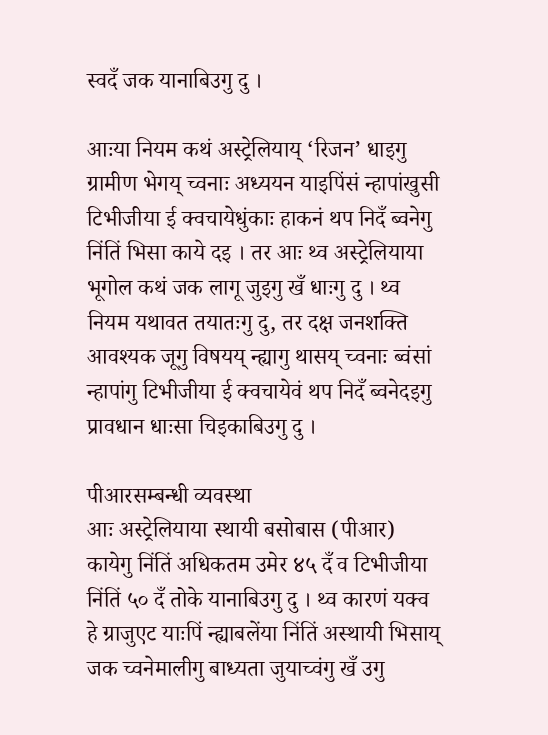स्वदँ जक यानाबिउगु दु ।

आःया नियम कथं अस्ट्रेलियाय् ‘रिजन’ धाइगु ग्रामीण भेगय् च्वनाः अध्ययन याइपिंसं न्हापांखुसी टिभीजीया ई क्वचायेधुंकाः हाकनं थप निदँ ब्वनेगु निंतिं भिसा काये दइ । तर आः थ्व अस्ट्रेलियाया भूगोल कथं जक लागू जुइगु खँ धाःगु दु । थ्व नियम यथावत तयातःगु दु, तर दक्ष जनशक्ति आवश्यक जूगु विषयय् न्ह्यागु थासय् च्वनाः ब्वंसां न्हापांगु टिभीजीया ई क्वचायेवं थप निदँ ब्वनेदइगु प्रावधान धाःसा चिइकाबिउगु दु ।

पीआरसम्बन्धी व्यवस्था
आः अस्ट्रेलियाया स्थायी बसोबास (पीआर) कायेगु निंतिं अधिकतम उमेर ४५ दँ व टिभीजीया निंतिं ५० दँ तोके यानाबिउगु दु । थ्व कारणं यक्व हे ग्राजुएट याःपिं न्ह्याबलेंया निंतिं अस्थायी भिसाय् जक च्वनेमालीगु बाध्यता जुयाच्वंगु खँ उगु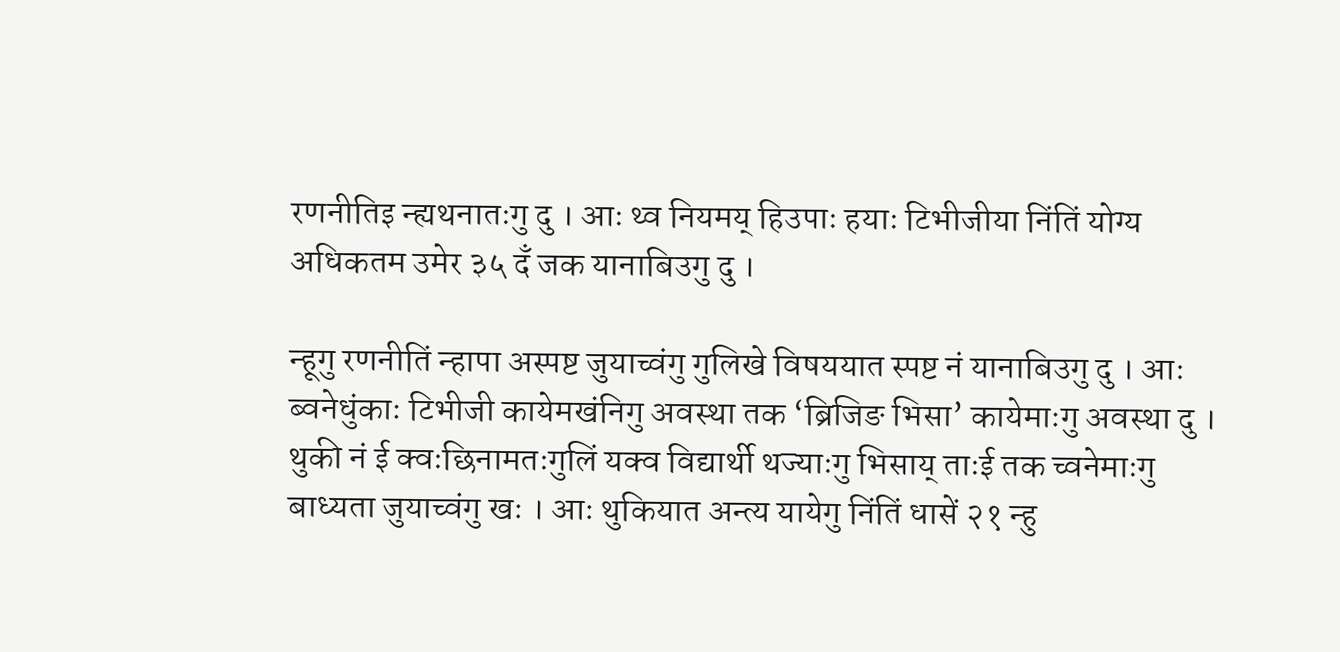रणनीतिइ न्ह्यथनातःगु दु । आः थ्व नियमय् हिउपाः हयाः टिभीजीया निंतिं योग्य अधिकतम उमेर ३५ दँ जक यानाबिउगु दु ।

न्हूगु रणनीतिं न्हापा अस्पष्ट जुयाच्वंगु गुलिखे विषययात स्पष्ट नं यानाबिउगु दु । आः ब्वनेधुंकाः टिभीजी कायेमखंनिगु अवस्था तक ‘ब्रिजिङ भिसा’ कायेमाःगु अवस्था दु । थुकी नं ई क्वःछिनामतःगुलिं यक्व विद्यार्थी थज्याःगु भिसाय् ताःई तक च्वनेमाःगु बाध्यता जुयाच्वंगु खः । आः थुकियात अन्त्य यायेगु निंतिं धासें २१ न्हु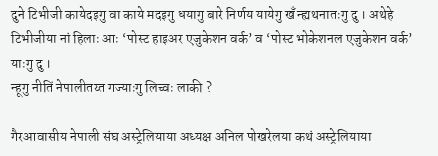दुने टिभीजी कायेदइगु वा काये मदइगु धयागु बारे निर्णय यायेगु खँ न्ह्यथनातःगु दु । अथेहे टिभीजीया नां हिलाः आः ‘पोस्ट हाइअर एजुकेशन वर्क’ व ‘पोस्ट भोकेशनल एजुकेशन वर्क’ याःगु दु ।
न्हूगु नीतिं नेपालीतय्त गज्याःगु लिच्वः लाकी ?

गैरआवासीय नेपाली संघ अस्ट्रेलियाया अध्यक्ष अनिल पोखरेलया कथं अस्ट्रेलियाया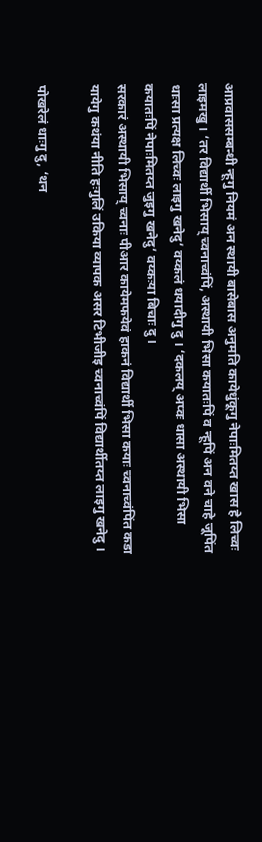आप्रवाससम्बन्धी न्हूगु नियमं अन स्थायी बासेबास अनुमति कायेधुंकूगु नेपाःमितय्त खास हे लिच्वः लाइमखु । ‘तर विद्यार्थी भिसाय् च्वनाच्वंपिं, अस्थायी भिसा कयातःपिं व न्हूपिं अन वने चाहे जूपिंत धाःसा प्रत्यक्ष लिच्वः लाइगु खनेदु’ वय्कलं धयादीगु दु । ‘दकलय् अप्वः धासा अस्थायी भिसा कयातःपिं नेपाःमितय्त जुइगु खनेदु’ वय्कःया बिचाः दु ।
सरकारं अस्थायी भिसाय् च्वनाः पीआर कायेमफयेवं हाकनं विद्यार्थी भिसा कयाः च्वनाच्वंपिंत कडा यायेगु कथंया नीति हःगुलिं उकिया व्यापक असर टिभीजीइ च्वनाच्वंपिं विद्यार्थीतय्त लाइगु खनेदु ।

पोखरेलं धाःगु दु, ‘थन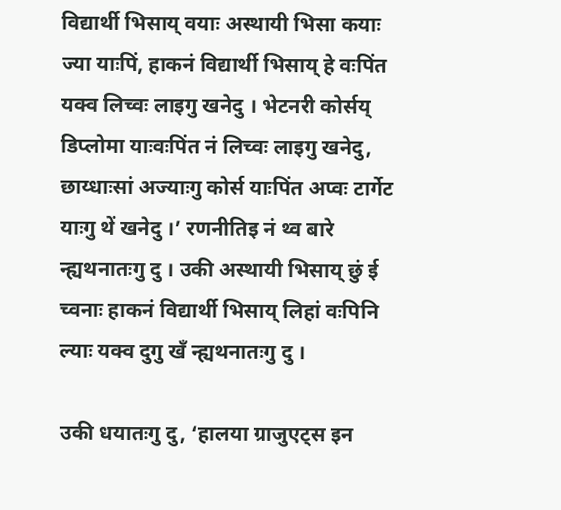विद्यार्थी भिसाय् वयाः अस्थायी भिसा कयाः ज्या याःपिं, हाकनं विद्यार्थी भिसाय् हे वःपिंत यक्व लिच्वः लाइगु खनेदु । भेटनरी कोर्सय् डिप्लोमा याःवःपिंत नं लिच्वः लाइगु खनेदु, छाय्धाःसां अज्याःगु कोर्स याःपिंत अप्वः टार्गेट याःगु थें खनेदु ।’ रणनीतिइ नं थ्व बारे न्ह्यथनातःगु दु । उकी अस्थायी भिसाय् छुं ई च्वनाः हाकनं विद्यार्थी भिसाय् लिहां वःपिनि ल्याः यक्व दुगु खँ न्ह्यथनातःगु दु ।

उकी धयातःगु दु, ‘हालया ग्राजुएट्स इन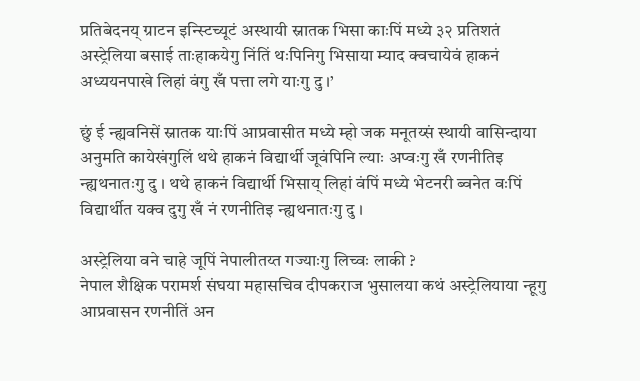प्रतिबेदनय् ग्राटन इन्स्टिच्यूटं अस्थायी स्नातक भिसा काःपिं मध्ये ३२ प्रतिशतं अस्ट्रेलिया बसाई ताःहाकयेगु निंतिं थःपिनिगु भिसाया म्याद क्वचायेवं हाकनं अध्ययनपाखे लिहां वंगु खँ पत्ता लगे याःगु दु ।’

छुं ई न्ह्यवनिसें स्नातक याःपिं आप्रवासीत मध्ये म्हो जक मनूतय्सं स्थायी वासिन्दाया अनुमति कायेखंगुलिं थथे हाकनं विद्यार्थी जूवंपिनि ल्याः अप्वःगु खँ रणनीतिइ न्ह्यथनातःगु दु । थथे हाकनं विद्यार्थी भिसाय् लिहां वंपिं मध्ये भेटनरी ब्वनेत वःपिं विद्यार्थीत यक्व दुगु खँ नं रणनीतिइ न्ह्यथनातःगु दु ।

अस्ट्रेलिया वने चाहे जूपिं नेपालीतय्त गज्याःगु लिच्वः लाकी ?
नेपाल शैक्षिक परामर्श संघया महासचिव दीपकराज भुसालया कथं अस्ट्रेलियाया न्हूगु आप्रवासन रणनीतिं अन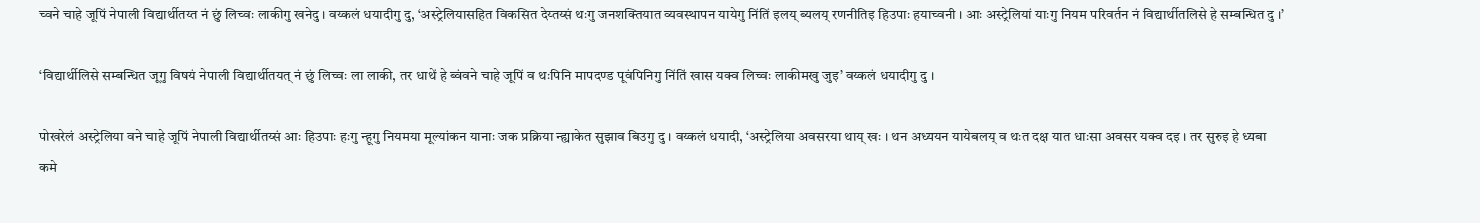च्वने चाहे जूपिं नेपाली विद्यार्थीतय्त नं छुं लिच्वः लाकीगु खनेदु । वय्कलं धयादीगु दु, ‘अस्ट्रेलियासहित विकसित देय्तय्सं थःगु जनशक्तियात व्यवस्थापन यायेगु निंतिं इलय् ब्यलय् रणनीतिइ हिउपाः हयाच्वनी । आः अस्ट्रेलियां याःगु नियम परिवर्तन नं विद्यार्थीतलिसे हे सम्बन्धित दु ।’

‘विद्यार्थीलिसे सम्बन्धित जूगु विषयं नेपाली विद्यार्थीतयत् नं छुं लिच्वः ला लाकी, तर धाथें हे ब्वंवने चाहे जूपिं व थःपिनि मापदण्ड पूवंपिनिगु निंतिं खास यक्व लिच्वः लाकीमखु जुइ’ वय्कलं धयादीगु दु ।

पोखरेलं अस्ट्रेलिया वने चाहे जूपिं नेपाली विद्यार्थीतय्सं आः हिउपाः हःगु न्हूगु नियमया मूल्यांकन यानाः जक प्रक्रिया न्ह्याकेत सुझाव बिउगु दु । वय्कलं धयादी, ‘अस्ट्रेलिया अवसरया थाय् खः । थन अध्ययन यायेबलय् व थःत दक्ष यात धाःसा अवसर यक्व दइ । तर सुरुइ हे ध्यबा कमे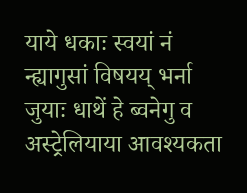याये धकाः स्वयां नं न्ह्यागुसां विषयय् भर्ना जुयाः धाथें हे ब्वनेगु व अस्ट्रेलियाया आवश्यकता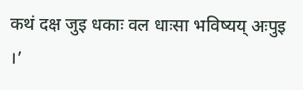कथं दक्ष जुइ धकाः वल धाःसा भविष्यय् अःपुइ ।’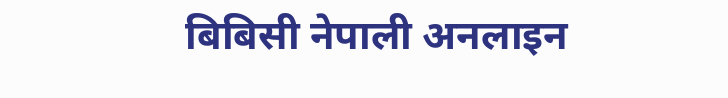बिबिसी नेपाली अनलाइन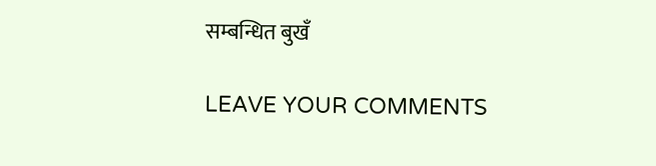सम्बन्धित बुखँ

LEAVE YOUR COMMENTS